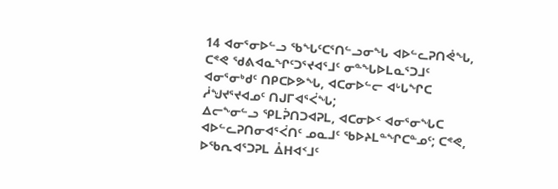14 ᐊᓂᕐᓂᐅᓪᓗ ᖃᖓᑦᑕᕐᑎᓪᓗᓂᖓ ᐊᐅᓪᓚᕈᑎᕚᖓ, ᑕᕝᕙ ᖁᕕᐊᓇᖏᑦᑐᕐᔪᐊᕐᒧᑦ ᓂᓐᖓᐅᒪᓇᕐᑐᒧᑦ ᐊᓂᕐᓂᒃᑯᑦ ᑎᑭᑕᐅᕗᖓ, ᐊᑕᓂᐅᓪᓕ ᐊᒡᒐᖏᑕ ᓲᖑᔪᕐᔪᐊᓄᑦ ᑎᒍᒥᐊᕐᐹᖓ;
ᐃᓕᖕᓂᓪᓗ ᕿᒪᕉᑎᑐᐊᕈᒪ, ᐊᑕᓂᐅᑉ ᐊᓂᕐᓂᖓᑕ ᐊᐅᓪᓚᕈᑎᓂᐊᕐᐹᑎᑦ ᓄᓇᒧᑦ ᖃᐅᔨᒪᓐᖏᑕᓐᓄᑦ; ᑕᕝᕙ, ᐅᖃᕆᐊᕐᑐᕈᒪ ᐂᕼᐊᑉᒧᑦ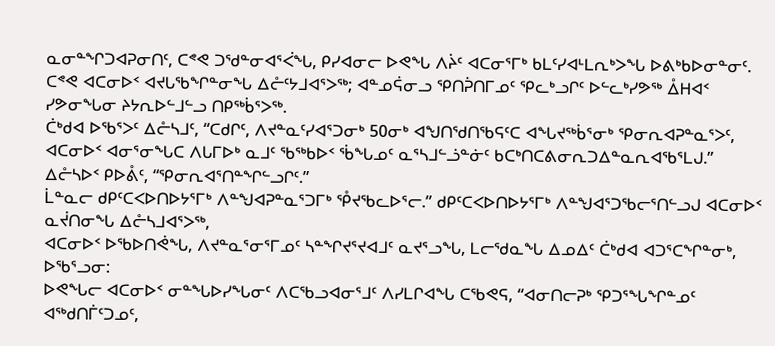ᓇᓂᓐᖏᑐᐊᕈᓂᑎᑦ, ᑕᕝᕙ ᑐᖁᓐᓂᐊᕐᐹᖓ, ᑭᓯᐊᓂᓕ ᐅᕙᖓ ᐱᔩᑦ ᐊᑕᓂᕐᒥᒃ ᑲᒪᑦᓯᐊᒻᒪᕆᒃᐳᖓ ᐅᕕᒃᑲᐅᓂᓐᓂᑦ.
ᑕᕝᕙ ᐊᑕᓂᐅᑉ ᐊᔪᒐᖃᖏᓐᓂᖓ ᐃᓔᑦᔭᒧᐊᕐᐳᖅ; ᐊᓐᓄᕌᓂᓗ ᕿᑎᕉᑎᒥᓄᑦ ᕿᓚᒃᓗᒋᑦ ᐅᓪᓚᒃᓯᕗᖅ ᐂᕼᐊᑉ ᓯᕗᓂᖓᓂ ᔨᔭᕆᐅᓪᒧᓪᓗ ᑎᑭᖅᑳᕐᐳᖅ.
ᑖᒃᑯᐊ ᐅᖃᕐᐳᑦ ᐃᓔᓴᒧᑦ, “ᑕᑯᒋᑦ, ᐱᔪᓐᓇᑦᓯᐊᕐᑐᓂᒃ 50ᓂᒃ ᐊᖑᑎᖁᑎᖃᕋᑦᑕ ᐊᖓᔪᖅᑳᕐᓂᒃ ᕿᓂᕆᐊᕈᓐᓇᕐᐳᑦ, ᐊᑕᓂᐅᑉ ᐊᓂᕐᓂᖓᑕ ᐱᒐᒥᐅᒃ ᓇᒧᑦ ᖃᖅᑲᐅᑉ ᖄᖓᓄᑦ ᓇᕐᓴᒧᓪᓘᓐᓃᑦ ᑲᑕᒃᑎᑕᕕᓂᕆᑐᐃᓐᓇᕆᐊᖃᕐᒪᒍ.” ᐃᓔᓴᐅᑉ ᑭᐅᕔᑦ, “ᕿᓂᕆᐊᕐᑎᓐᖏᓪᓗᒋᑦ.”
ᒫᓐᓇᓕ ᑯᑭᑦᑕᐸᐅᑎᐅᔭᕐᒥᒃ ᐱᓐᖑᐊᕈᓐᓇᕐᑐᒥᒃ ᕾᔪᖃᓚᐅᕐᓕ.” ᑯᑭᑦᑕᐸᐅᑎᐅᔭᕐᒥᒃ ᐱᓐᖑᐊᕐᑐᖃᓕᕐᑎᓪᓗᒍ ᐊᑕᓂᐅᑉ ᓇᔫᑎᓂᖓ ᐃᓔᓴᒧᐊᕐᐳᖅ,
ᐊᑕᓂᐅᑉ ᐅᖃᐅᑎᕚᖓ, ᐱᔪᓐᓇᕐᓂᕐᒥᓄᑦ ᓴᓐᖏᔪᕐᔪᐊᒧᑦ ᓇᔪᕐᓗᖓ, ᒪᓕᖁᓇᖓ ᐃᓄᐃᑦ ᑖᒃᑯᐊ ᐊᑐᕐᑕᖏᓐᓂᒃ, ᐅᖃᕐᓗᓂ:
ᐅᕙᖓᓕ ᐊᑕᓂᐅᑉ ᓂᓐᖓᐅᓯᖓᓂᑦ ᐱᑕᖃᓗᐊᓂᕐᒧᑦ ᐱᓯᒪᒋᐊᖓ ᑕᖃᕙᕋ, “ᐊᓂᑎᓕᕈᒃ ᕿᑐᕐᖓᖏᓐᓄᑦ ᐊᖅᑯᑎᒦᑦᑐᓄᑦ,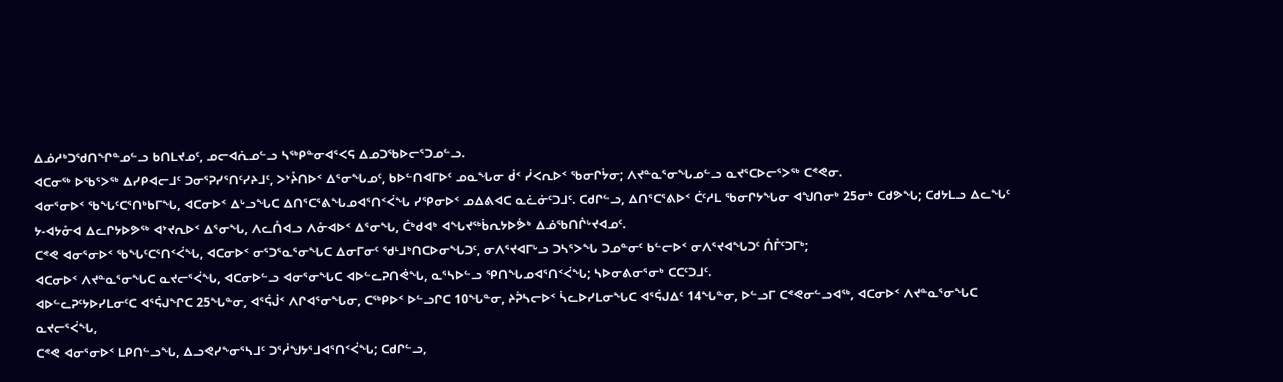ᐃᓅᓱᒃᑐᖁᑎᖏᓐᓄᓪᓗ ᑲᑎᒪᔪᓄᑦ, ᓄᓕᐊᕇᓄᓪᓗ ᓴᖅᑭᓐᓂᐊᕐᐸᕋ ᐃᓄᑐᖃᐅᓕᕐᑐᓄᓪᓗ.
ᐊᑕᓂᖅ ᐅᖃᕐᐳᖅ ᐃᓯᑭᐊᓕᒧᑦ ᑐᓂᕐᕈᓯᕐᑎᑦᓯᔨᒧᑦ, ᐳᔾᔧᑎᐅᑉ ᐃᕐᓂᖓᓄᑦ, ᑲᐅᓪᑎᐊᒥᐅᑦ ᓄᓇᖓᓂ ᑰᑉ ᓰᐸᕆᐅᑉ ᖃᓂᒋᔮᓂ; ᐱᔪᓐᓇᕐᓂᖓᓄᓪᓗ ᓇᔪᕐᑕᐅᓕᕐᐳᖅ ᑕᕝᕙᓂ.
ᐊᓂᕐᓂᐅᑉ ᖃᖓᑦᑕᕐᑎᒃᑲᒥᖓ, ᐊᑕᓂᐅᑉ ᐃᒡᓗᖓᑕ ᐃᑎᕐᑕᕐᕕᖓᓄᐊᕐᑎᑉᐹᖓ ᓯᕿᓂᐅᑉ ᓄᐃᕕᐊᑕ ᓇᓛᓃᑦᑐᒧᑦ. ᑕᑯᒋᓪᓗ, ᐃᑎᕐᑕᕐᕕᐅᑉ ᑖᑦᓱᒪ ᖃᓂᒋᔭᖓᓂ ᐊᖑᑎᓂᒃ 25ᓂᒃ ᑕᑯᕗᖓ; ᑕᑯᔭᒪᓗ ᐃᓚᖓᑦ ᔭ-ᐊᔭᓁᐊ ᐃᓚᒋᔭᐅᕗᖅ ᐊᔾᔪᕆᐅᑉ ᐃᕐᓂᖓ, ᐱᓚᑍᐊᓗ ᐱᓁᐊᐅᑉ ᐃᕐᓂᖓ, ᑖᒃᑯᐊᒃ ᐊᖓᔪᖅᑳᕆᔭᐅᕘᒃ ᐃᓅᖃᑎᒌᒡᔪᐊᓄᑦ.
ᑕᕝᕙ ᐊᓂᕐᓂᐅᑉ ᖃᖓᑦᑕᕐᑎᑉᐹᖓ, ᐊᑕᓂᐅᑉ ᓂᕐᑐᕐᓇᕐᓂᖓᑕ ᐃᓂᒥᓂᑦ ᖁᒻᒧᒃᑎᑕᐅᓂᖓᑐᑦ, ᓂᐱᕐᔪᐊᒥᒡᓗ ᑐᓴᕐᐳᖓ ᑐᓄᓐᓂᑦ ᑲᓪᓕᐅᑉ ᓂᐱᕐᔪᐊᖓᑐᑦ ᑍᒤᑦᑐᒥᒃ;
ᐊᑕᓂᐅᑉ ᐱᔪᓐᓇᕐᓂᖓᑕ ᓇᔪᓕᕐᐹᖓ, ᐊᑕᓂᐅᓪᓗ ᐊᓂᕐᓂᖓᑕ ᐊᐅᓪᓚᕈᑎᕚᖓ, ᓇᕐᓴᐅᓪᓗ ᕿᑎᖓᓄᐊᕐᑎᑉᐹᖓ; ᓴᐅᓂᕕᓂᕐᓂᒃ ᑕᑕᑦᑐᒧᑦ.
ᐊᐅᓪᓚᕈᑦᔭᐅᓯᒪᓂᑦᑕ ᐊᕐᕌᒍᖏᑕ 25ᖓᓐᓂ, ᐊᕐᕌᒎᑉ ᐱᒋᐊᕐᓂᖓᓂ, ᑕᖅᑭᐅᑉ ᐅᓪᓗᒋᑕ 10ᖓᓐᓂ, ᔨᕉᓴᓕᐅᑉ ᓵᓚᐅᓯᒪᓂᖓᑕ ᐊᕐᕌᒍᐃᑦ 14ᖓᓐᓂ, ᐅᓪᓗᒥ ᑕᕝᕙᓂᓪᓗᐊᖅ, ᐊᑕᓂᐅᑉ ᐱᔪᓐᓇᕐᓂᖓᑕ ᓇᔪᓕᕐᐹᖓ,
ᑕᕝᕙ ᐊᓂᕐᓂᐅᑉ ᒪᑭᑎᓪᓗᖓ, ᐃᓗᕙᓯᖕᓂᕐᓴᒧᑦ ᑐᕐᓲᖑᔭᕐᒧᐊᕐᑎᑉᐹᖓ; ᑕᑯᒋᓪᓗ,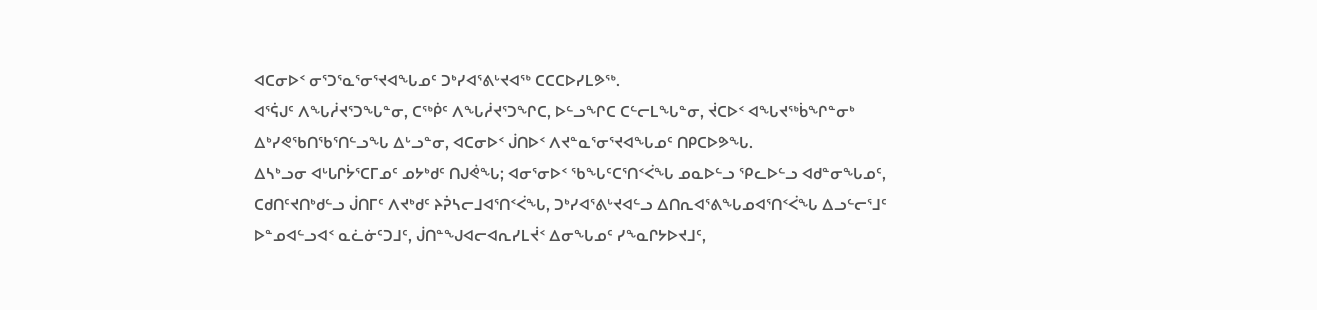ᐊᑕᓂᐅᑉ ᓂᕐᑐᕐᓇᕐᓂᕐᔪᐊᖓᓄᑦ ᑐᒃᓯᐊᕐᕕᒡᔪᐊᖅ ᑕᑕᑕᐅᓯᒪᕗᖅ.
ᐊᕐᕌᒍᑦ ᐱᖓᓲᔪᕐᑐᖓᓐᓂ, ᑕᖅᑮᑦ ᐱᖓᓲᔪᕐᑐᖏᑕ, ᐅᓪᓗᖏᑕ ᑕᓪᓕᒪᖓᓐᓂ, ᔫᑕᐅᑉ ᐊᖓᔪᖅᑳᖏᓐᓂᒃ ᐃᒃᓯᕙᖃᑎᖃᕐᑎᓪᓗᖓ ᐃᒡᓗᓐᓂ, ᐊᑕᓂᐅᑉ ᒎᑎᐅᑉ ᐱᔪᓐᓇᕐᓂᕐᔪᐊᖓᓄᑦ ᑎᑭᑕᐅᕗᖓ.
ᐃᓴᒃᓗᓂ ᐊᒡᒐᒋᔮᕐᑕᒥᓄᑦ ᓄᔭᒃᑯᑦ ᑎᒍᕚᖓ; ᐊᓂᕐᓂᐅᑉ ᖃᖓᑦᑕᕐᑎᑉᐹᖓ ᓄᓇᐅᓪᓗ ᕿᓚᐅᓪᓗ ᐊᑯᓐᓂᖓᓄᑦ, ᑕᑯᑎᑦᔪᑎᒃᑯᓪᓗ ᒎᑎᒥᑦ ᐱᔪᒃᑯᑦ ᔨᕉᓴᓕᒧᐊᕐᑎᑉᐹᖓ, ᑐᒃᓯᐊᕐᕕᒡᔪᐊᓪᓗ ᐃᑎᕆᐊᕐᕕᖓᓄᐊᕐᑎᑉᐹᖓ ᐃᓗᓪᓕᕐᒧᑦ ᐅᓐᓄᐊᓪᓗᐊᑉ ᓇᓛᓃᑦᑐᒧᑦ, ᒎᑎᓐᖑᐊᓕᐊᕆᓯᒪᔫᑉ ᐃᓂᖓᓄᑦ ᓯᖕᓇᒋᔭᐅᔪᒧᑦ,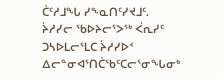ᑖᑦᓱᒧᖓ ᓯᖕᓇᑎᑦᓯᔪᒧᑦ.
ᔩᓱᓯᓕ ᖃᐅᔨᓕᕐᐳᖅ ᐹᕆᓯᑦ ᑐᓴᐅᒪᓕᕐᒪᑕ ᔩᓱᓯᐅᑉ ᐃᓕᓐᓂᐊᕐᑎᑖᖃᑦᑕᓕᕐᓂᖓᓂᒃ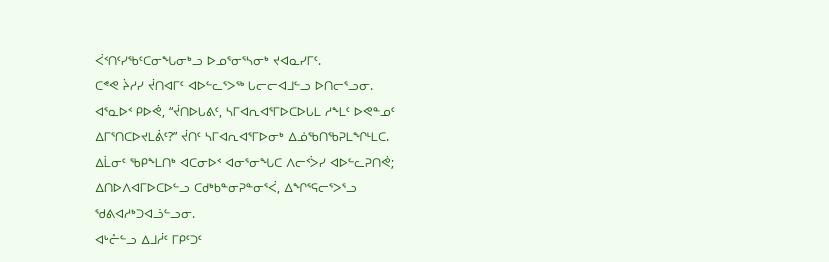ᐹᑉᑎᑦᓯᖃᑦᑕᓂᖓᓂᒃᓗ ᐅᓄᕐᓂᕐᓴᓂᒃ ᔪᐊᓇᓯᒥᑦ.
ᑕᕝᕙ ᔩᓱᓯ ᔫᑎᐊᒥᑦ ᐊᐅᓪᓚᕐᐳᖅ ᒐᓕᓕᐊᒧᓪᓗ ᐅᑎᓕᕐᓗᓂ.
ᐊᕐᓇᐅᑉ ᑭᐅᕚ, “ᔫᑎᐅᒐᕕᑦ, ᓴᒥᐊᕆᐊᕐᒥᐅᑕᐅᒐᒪ ᓱᖕᒪᑦ ᐅᕙᓐᓄᑦ ᐃᒥᕐᑎᑕᐅᔪᒪᕖᑦ?” ᔫᑎᑦ ᓴᒥᐊᕆᐊᕐᒥᐅᓂᒃ ᐃᓅᖃᑎᖃᕈᒪᖏᒻᒪᑕ.
ᐃᒫᓂᑦ ᖃᑭᖕᒪᑎᒃ ᐊᑕᓂᐅᑉ ᐊᓂᕐᓂᖓᑕ ᐱᓕᑉᐴᓯ ᐊᐅᓪᓚᕈᑎᕚ; ᐃᑎᐅᐱᐊᒥᐅᑕᐅᓪᓗ ᑕᑯᒃᑲᓐᓂᕈᓐᓂᕐᐹ, ᐃᖏᕐᕋᓕᕐᐳᕐᓗ ᖁᕕᐊᓱᒃᑐᐊᓘᓪᓗᓂ.
ᐊᒡᓔᓪᓗ ᐃᒧᓲᑦ ᒥᑭᑦᑐᑦ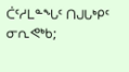ᑖᑦᓱᒪᓐᖓᑦ ᑎᒍᒐᒃᑭᑦ ᓂᕆᕙᒃᑲ;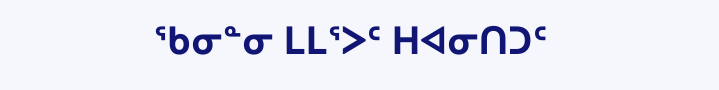ᖃᓂᓐᓂ ᒪᒪᕐᐳᑦ ᕼᐊᓂᑎᑐᑦ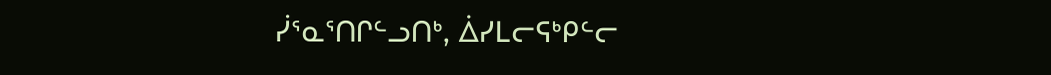ᓰᕐᓇᕐᑎᒋᓪᓗᑎᒃ, ᐄᓯᒪᓕᕋᒃᑭᓪᓕ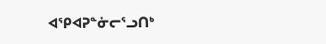ᐊᕿᐊᕈᓐᓃᓕᕐᓗᑎᒃ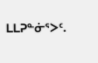ᒪᒪᕈᓐᓃᕐᐳᑦ.